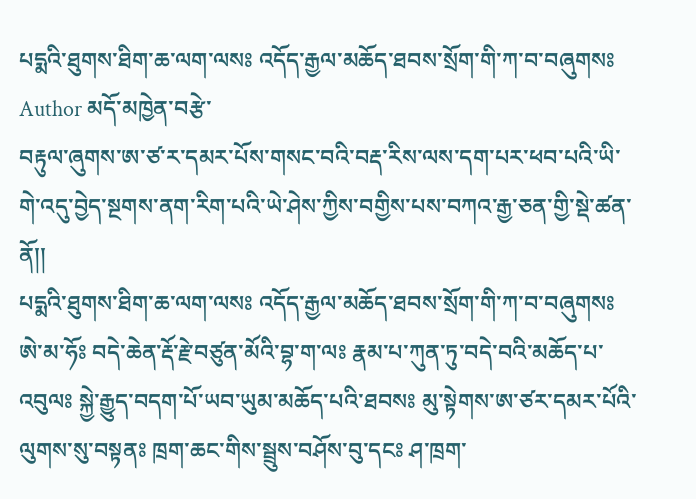པདྨའི་ཐུགས་ཐིག་ཆ་ལག་ལསཿ འདོད་རྒྱལ་མཆོད་ཐབས་སྲོག་གི་ཀ་བ་བཞུགསཿ
Author མདོ་མཁྱེན་བརྩེ་
བརྟུལ་ཞུགས་ཨ་ཙ་ར་དམར་པོས་གསང་བའི་བརྡ་རིས་ལས་དག་པར་ཕབ་པའི་ཡི་གེ་འདུ་བྱེད་སྔགས་ནག་རིག་པའི་ཡེ་ཤེས་ཀྱིས་བགྱིས་པས་བཀའ་རྒྱ་ཅན་གྱི་སྡེ་ཚན་ནོ།།
པདྨའི་ཐུགས་ཐིག་ཆ་ལག་ལསཿ འདོད་རྒྱལ་མཆོད་ཐབས་སྲོག་གི་ཀ་བ་བཞུགསཿ
ཨེ་མ་ཧོཿ བདེ་ཆེན་རྡོ་རྗེ་བཙུན་མོའི་བྷ་ག་ལཿ རྣམ་པ་ཀུན་ཏུ་བདེ་བའི་མཆོད་པ་འབུལཿ སྐྱེ་རྒྱུད་བདག་པོ་ཡབ་ཡུམ་མཆོད་པའི་ཐབསཿ མུ་སྟེགས་ཨ་ཙར་དམར་པོའི་ལུགས་སུ་བསྟནཿ ཁྲག་ཆང་གིས་སྦྲུས་བཤོས་བུ་དངཿ ཤ་ཁྲག་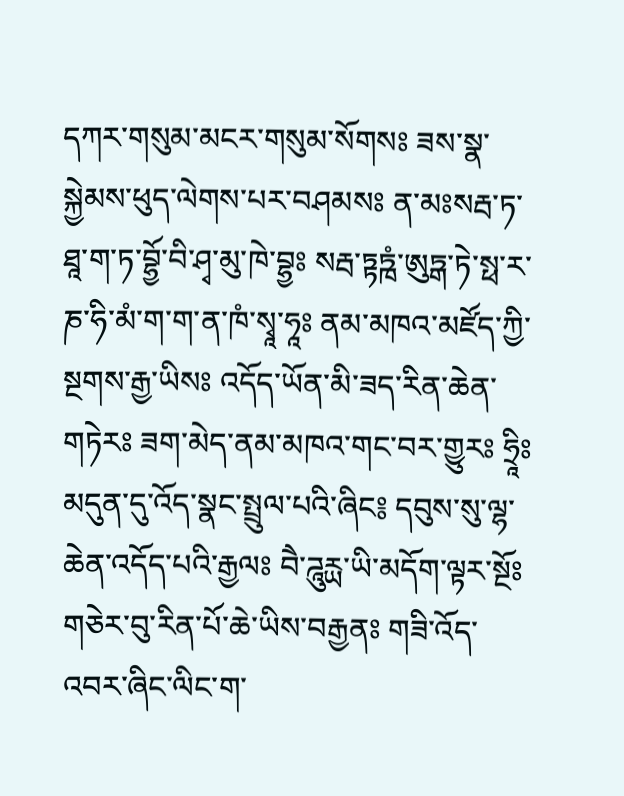དཀར་གསུམ་མངར་གསུམ་སོགསཿ ཟས་སྣ་སྐྱེམས་ཕུད་ལེགས་པར་བཤམསཿ ན་མཿསརྦ་ཏ་ཐཱ་ག་ཏ་བྷྱོ་བི་ཤྭ་མུ་ཁེ་བྷྱཿ སརྦ་ཏྟཏྑཾ་ཨུཏྒ་ཏེ་སྥ་ར་ཎ་ཧི་མཾ་ག་ག་ན་ཁཾ་སྭཱ་ཧཱཿ ནམ་མཁའ་མཛོད་ཀྱི་སྔགས་རྒྱ་ཡིསཿ འདོད་ཡོན་མི་ཟད་རིན་ཆེན་གཏེརཿ ཟག་མེད་ནམ་མཁའ་གང་བར་གྱུརཿ ཧྲཱིཿ མདུན་དུ་འོད་སྣང་སྤྲུལ་པའི་ཞིང༔ དབུས་སུ་ལྷ་ཆེན་འདོད་པའི་རྒྱལཿ བཻ་ཌཱུརྻ་ཡི་མདོག་ལྟར་སྔོཿ གཅེར་བུ་རིན་པོ་ཆེ་ཡིས་བརྒྱནཿ གཟི་འོད་འབར་ཞིང་ལིང་ག་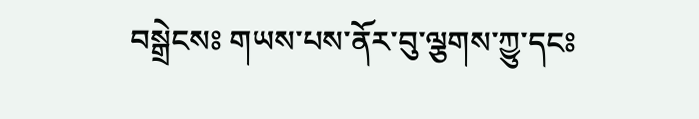བསྒྲེངསཿ གཡས་པས་ནོར་བུ་ལྕགས་ཀྱུ་དངཿ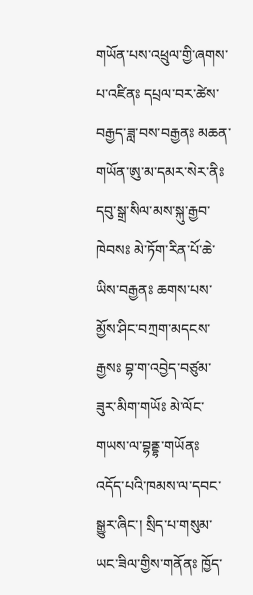གཡོན་པས་འཕྲུལ་གྱི་ཞགས་པ་འཛིནཿ དཔྲལ་བར་ཚེས་བརྒྱད་ཟླ་བས་བརྒྱནཿ མཆན་གཡོན་ཨུ་མ་དམར་སེར་ནིཿ དབུ་སྒྲ་སིལ་མས་སྐུ་རྒྱབ་ཁེབསཿ མེ་ཏོག་རིན་པོ་ཆེ་ཡིས་བརྒྱནཿ ཆགས་པས་མྱོས་ཤིང་བཀྲག་མདངས་རྒྱསཿ བྷ་ག་འབྱེད་བཙུམ་ཟུར་མིག་གཡོཿ མེ་ལོང་གཡས་ལ་བྷནྡྷ་གཡོནཿ འདོད་པའི་ཁམས་ལ་དབང་སྒྱུར་ཞིང་། སྲིད་པ་གསུམ་ཡང་ཟིལ་གྱིས་གནོནཿ ཁྱོད་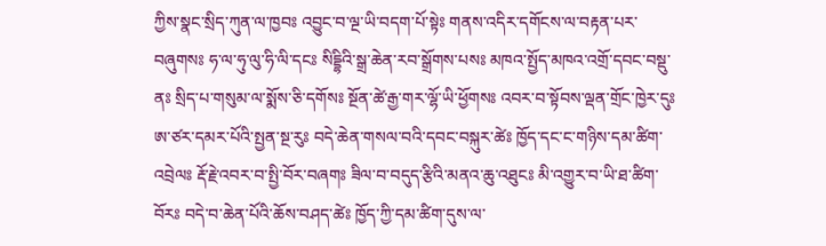ཀྱིས་སྣང་སྲིད་ཀུན་ལ་ཁྱབཿ འབྱུང་བ་ལྔ་ཡི་བདག་པོ་སྟེཿ གནས་འདིར་དགོངས་ལ་བརྟན་པར་བཞུགསཿ ཧ་ལ་ཧུ་ལུ་ཧི་ལི་དངཿ སིདྡྷིའི་སྒྲ་ཆེན་རབ་སྒྲོགས་པསཿ མཁའ་སྤྱོད་མཁའ་འགྲོ་དབང་བསྡུ་ནཿ སྲིད་པ་གསུམ་ལ་སྨོས་ཅི་དགོསཿ སྔོན་ཚེ་རྒྱ་གར་ལྷོ་ཡི་ཕྱོགསཿ འབར་བ་སྟོབས་ལྡན་གྲོང་ཁྱེར་དུཿ ཨ་ཙར་དམར་པོའི་སྤྱན་སྔ་རུཿ བདེ་ཆེན་གསལ་བའི་དབང་བསྐུར་ཚེཿ ཁྱོད་དང་ང་གཉིས་དམ་ཚིག་འབྲེལཿ རྡོ་རྗེ་འབར་བ་སྤྱི་བོར་བཞགཿ ཟིལ་བ་བདུད་རྩིའི་མནའ་ཆུ་འཐུངཿ མི་འགྱུར་བ་ཡི་ཐ་ཚིག་བོརཿ བདེ་བ་ཆེན་པོའི་ཆོས་བཤད་ཚེཿ ཁྱོད་ཀྱི་དམ་ཚིག་དུས་ལ་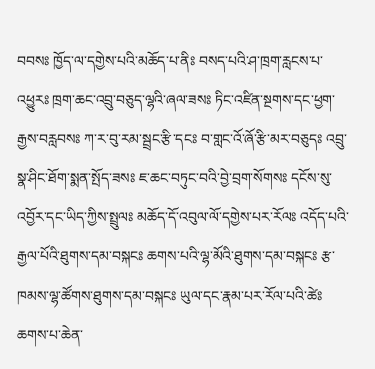བབསཿ ཁྱོད་ལ་དགྱེས་པའི་མཆོད་པ་ནིཿ བསད་པའི་ཤ་ཁྲག་རླངས་པ་འཕྱུརཿ ཁྲག་ཆང་འབྲུ་བཅུད་ལྷའི་ཞལ་ཟསཿ ཏིང་འཛིན་སྔགས་དང་ཕྱག་རྒྱས་བརླབསཿ ཀ་ར་བུ་རམ་སྦྲང་རྩི་དངཿ བ་གླང་འོ་ཞོ་རྩི་མར་བཅུདཿ འབྲུ་སྣ་ཤིང་ཐོག་སྨན་སྤོད་ཟསཿ ཇ་ཆང་བཏུང་བའི་བྱེ་བྲག་སོགསཿ དངོས་སུ་འབྱོར་དང་ཡིད་ཀྱིས་སྤྲུལཿ མཆོད་དོ་འབུལ་ལོ་དགྱེས་པར་རོལཿ འདོད་པའི་རྒྱལ་པོའི་ཐུགས་དམ་བསྐངཿ ཆགས་པའི་ལྷ་མོའི་ཐུགས་དམ་བསྐངཿ རྩ་ཁམས་ལྷ་ཚོགས་ཐུགས་དམ་བསྐངཿ ཡུལ་དང་རྣམ་པར་རོལ་པའི་ཚེཿ ཆགས་པ་ཆེན་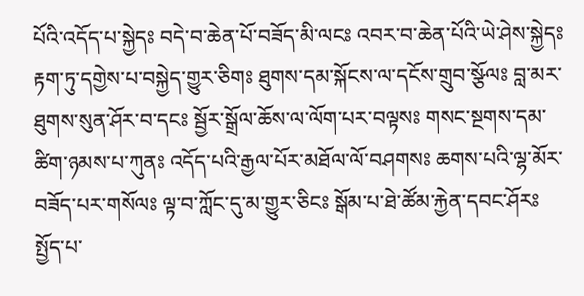པོའི་འདོད་པ་སྐྱེདཿ བདེ་བ་ཆེན་པོ་བཟོད་མི་ལངཿ འབར་བ་ཆེན་པོའི་ཡེ་ཤེས་སྐྱེདཿ རྟག་ཏུ་དགྱེས་པ་བསྐྱེད་གྱུར་ཅིགཿ ཐུགས་དམ་སྐོངས་ལ་དངོས་གྲུབ་སྩོལཿ བླ་མར་ཐུགས་སུན་ཤོར་བ་དངཿ སྦྱོར་སྒྲོལ་ཆོས་ལ་ལོག་པར་བལྟསཿ གསང་སྔགས་དམ་ཚིག་ཉམས་པ་ཀུནཿ འདོད་པའི་རྒྱལ་པོར་མཐོལ་ལོ་བཤགསཿ ཆགས་པའི་ལྷ་མོར་བཟོད་པར་གསོལཿ ལྟ་བ་ཀློང་དུ་མ་གྱུར་ཅིངཿ སྒོམ་པ་ཐེ་ཚོམ་རྐྱེན་དབང་ཤོརཿ སྤྱོད་པ་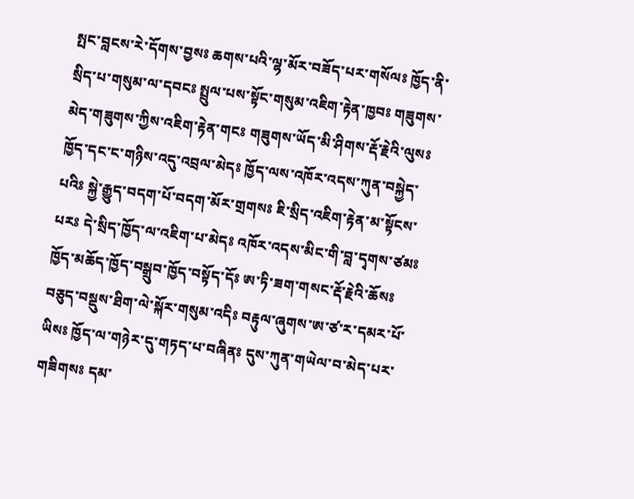སྤང་བླངས་རེ་དོགས་བྱསཿ ཆགས་པའི་ལྷ་མོར་བཟོད་པར་གསོལཿ ཁྱོད་ནི་སྲིད་པ་གསུམ་ལ་དབངཿ སྤྲུལ་པས་སྟོང་གསུམ་འཇིག་རྟེན་ཁྱབཿ གཟུགས་མེད་གཟུགས་ཀྱིས་འཇིག་རྟེན་གངཿ གཟུགས་ཡོད་མི་ཤིགས་རྡོ་རྗེའི་ལུསཿ ཁྱོད་དང་ང་གཉིས་འདུ་འབྲལ་མེདཿ ཁྱོད་ལས་འཁོར་འདས་ཀུན་བསྐྱེད་པའིཿ སྐྱེ་རྒྱུད་བདག་པོ་བདག་མོར་གྲགསཿ ཇི་སྲིད་འཇིག་རྟེན་མ་སྟོངས་པརཿ དེ་སྲིད་ཁྱོད་ལ་འཇིག་པ་མེདཿ འཁོར་འདས་མིང་གི་བླ་དྭགས་ཙམཿ ཁྱོད་མཆོད་ཁྱོད་བསྒྲུབ་ཁྱོད་བསྟོད་དོཿ ཨ་ཏི་ཟག་གསང་རྡོ་རྗེའི་ཆོསཿ བཅུད་བསྡུས་ཐིག་ལེ་སྐོར་གསུམ་འདིཿ བརྟུལ་ཞུགས་ཨ་ཙ་ར་དམར་པོ་ཡིསཿ ཁྱོད་ལ་གཉེར་དུ་གཏད་པ་བཞིནཿ དུས་ཀུན་གཡེལ་བ་མེད་པར་གཟིགསཿ དམ་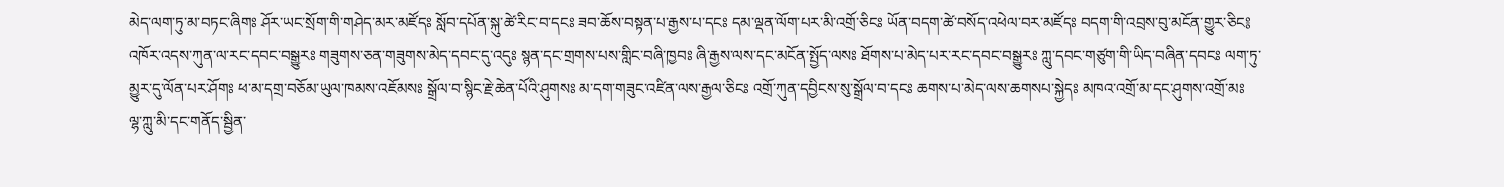མེད་ལག་ཏུ་མ་བཏང་ཞིགཿ ཤོར་ཡང་སྲོག་གི་གཤེད་མར་མཛོདཿ སློབ་དཔོན་སྐུ་ཚེ་རིང་བ་དངཿ ཟབ་ཆོས་བསྟན་པ་རྒྱས་པ་དངཿ དམ་ལྡན་ལོག་པར་མི་འགྲོ་ཅིངཿ ཡོན་བདག་ཚེ་བསོད་འཕེལ་བར་མཛོདཿ བདག་གི་འབྲས་བུ་མངོན་གྱུར་ཅིང༔ འཁོར་འདས་ཀུན་ལ་རང་དབང་བསྒྱུརཿ གཟུགས་ཅན་གཟུགས་མེད་དབང་དུ་འདུཿ སྙན་དང་གྲགས་པས་གླིང་བཞི་ཁྱབཿ ཞི་རྒྱས་ལས་དང་མངོན་སྤྱོད་ལསཿ ཐོགས་པ་མེད་པར་རང་དབང་བསྒྱུརཿ ཀླུ་དབང་གཙུག་གི་ཡིད་བཞིན་དབངཿ ལག་ཏུ་མྱུར་དུ་ལོན་པར་ཤོགཿ ཕ་མ་དགྲ་བཅོམ་ཡུལ་ཁམས་འཇོམསཿ སྒྲོལ་བ་སྙིང་རྗེ་ཆེན་པོའི་ཤུགསཿ མ་དག་གཟུང་འཛིན་ལས་རྒྱལ་ཅིངཿ འགྲོ་ཀུན་དབྱིངས་སུ་སྒྲོལ་བ་དངཿ ཆགས་པ་མེད་ལས་ཆགསཔ་སྐྱེདཿ མཁའ་འགྲོ་མ་དང་ཤུགས་འགྲོ་མཿ ལྷ་ཀླུ་མི་དང་གནོད་སྦྱིན་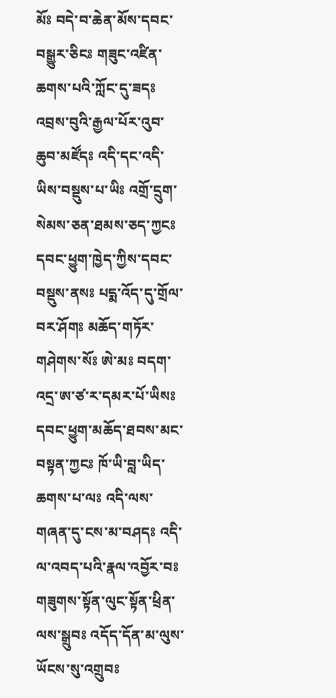མོཿ བདེ་བ་ཆེན་མོས་དབང་བསྒྱུར་ཅིངཿ གཟུང་འཛིན་ཆགས་པའི་ཀློང་དུ་ཟདཿ འབྲས་བུའི་རྒྱལ་པོར་འུབ་ཆུབ་མཛོདཿ འདི་དང་འདི་ཡིས་བསྡུས་པ་ཡིཿ འགྲོ་དྲུག་སེམས་ཅན་ཐམས་ཅད་ཀྱངཿ དབང་ཕྱུག་ཁྱེད་ཀྱིས་དབང་བསྡུས་ནསཿ པདྨ་འོད་དུ་གྲོལ་བར་ཤོགཿ མཆོད་གཏོར་གཤེགས་སོཿ ཨེ་མཿ བདག་འདྲ་ཨ་ཙ་ར་དམར་པོ་ཡིསཿ དབང་ཕྱུག་མཆོད་ཐབས་མང་བསྟན་ཀྱངཿ ཁོ་ཡི་བླ་ཡིད་ཆགས་པ་ལཿ འདི་ལས་གཞན་དུ་ངས་མ་བཤདཿ འདི་ལ་འབད་པའི་རྣལ་འབྱོར་བཿ གཟུགས་སྟོན་ལུང་སྟོན་ཕྲིན་ལས་སྒྲུབཿ འདོད་དོན་མ་ལུས་ཡོངས་སུ་འགྲུབཿ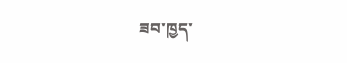ཟབ་ཁྱད་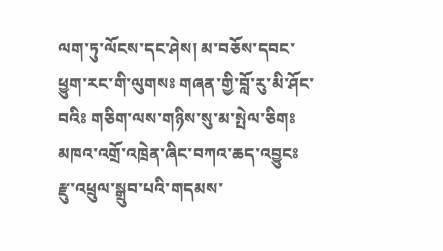ལག་ཏུ་ལོངས་དང་ཤེས། མ་བཅོས་དབང་ཕྱུག་རང་གི་ལུགསཿ གཞན་གྱི་བློ་རུ་མི་ཤོང་བའིཿ གཅིག་ལས་གཉིས་སུ་མ་སྤེལ་ཅིགཿ མཁའ་འགྲོ་འཁྲེན་ཞིང་བཀའ་ཆད་འབྱུངཿ རྫུ་འཕྲུལ་སྒྲུབ་པའི་གདམས་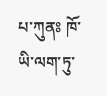པ་ཀུནཿ ཁོ་ཡི་ལག་ཏུ་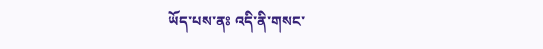ཡོད་པས་ནཿ འདི་ནི་གསང་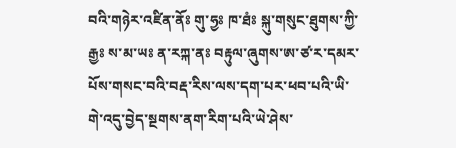བའི་གཉེར་འཛིན་ནོཿ གུ་ཧྱཿ ཁ་ཐཾཿ སྐུ་གསུང་ཐུགས་ཀྱི་རྒྱཿ ས་མ་ཡཿ ན་རཀྐ་ནཿ བརྟུལ་ཞུགས་ཨ་ཙ་ར་དམར་པོས་གསང་བའི་བརྡ་རིས་ལས་དག་པར་ཕབ་པའི་ཡི་གེ་འདུ་བྱེད་སྔགས་ནག་རིག་པའི་ཡེ་ཤེས་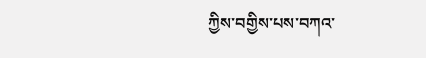ཀྱིས་བགྱིས་པས་བཀའ་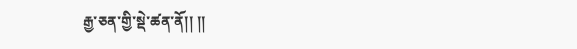རྒྱ་ཅན་གྱི་སྡེ་ཚན་ནོ།། །།